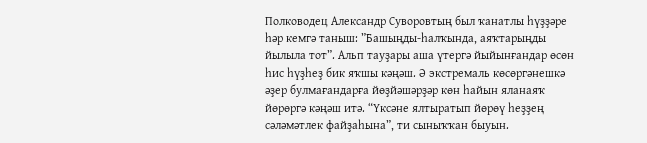Полководец Александр Суворовтың был ҡанатлы һүҙҙәре һәр кемгә таныш: ”Башыңды-һалҡында, аяҡтарыңды йылыла тот”. Альп тауҙары аша үтергә йыйынғандар өсөн һис һүҙһеҙ бик яҡшы кәңәш. Ә экстремаль көсөргәнешкә әҙер булмағандарға йөҙйәшәрҙәр көн һайын яланаяҡ йөрөргә кәңәш итә. “Үксәне ялтыратып йөрөү һеҙҙең сәләмәтлек файҙаһына”, ти сыныҡҡан быуын.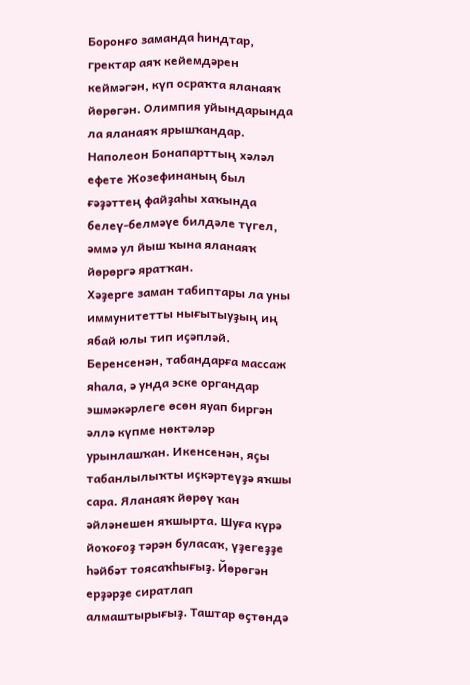Боронғо заманда һиндтар, гректар аяҡ кейемдәрен кеймәгән, күп осраҡта яланаяҡ йөрөгән. Олимпия уйындарында ла яланаяҡ ярышҡандар. Наполеон Бонапарттың хәләл ефете Жозефинаның был ғәҙәттең файҙаһы хаҡында белеү-белмәүе билдәле түгел, әммә ул йыш ҡына яланаяҡ йөрөргә яратҡан.
Хәҙерге заман табиптары ла уны иммунитетты нығытыуҙың иң ябай юлы тип иҫәпләй. Беренсенән, табандарға массаж яһала, ә унда эске органдар эшмәкәрлеге өсөн яуап биргән әллә күпме нөктәләр урынлашҡан. Икенсенән, яҫы табанлылыҡты иҫкәртеүҙә яҡшы сара. Яланаяҡ йөрөү ҡан әйләнешен яҡшырта. Шуға күрә йоҡоғоҙ тәрән буласаҡ, үҙегеҙҙе һәйбәт тоясаҡһығыҙ. Йөрөгән ерҙәрҙе сиратлап алмаштырығыҙ. Таштар өҫтөндә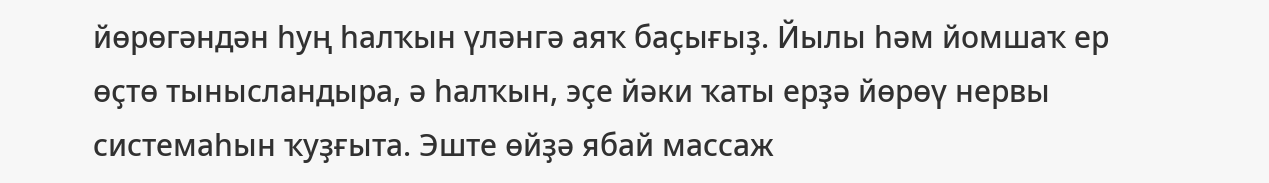йөрөгәндән һуң һалҡын үләнгә аяҡ баҫығыҙ. Йылы һәм йомшаҡ ер өҫтө тынысландыра, ә һалҡын, эҫе йәки ҡаты ерҙә йөрөү нервы системаһын ҡуҙғыта. Эште өйҙә ябай массаж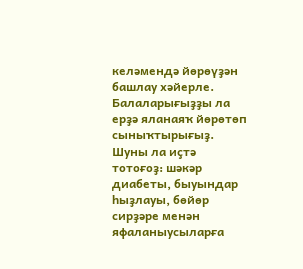келәмендә йөрөүҙән башлау хәйерле. Балаларығыҙҙы ла ерҙә яланаяҡ йөрөтөп сыныҡтырығыҙ.
Шуны ла иҫтә тотоғоҙ: шәкәр диабеты, быуындар һыҙлауы, бөйөр сирҙәре менән яфаланыусыларға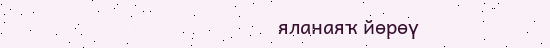яланаяҡ йөрөү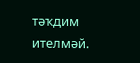тәҡдим ителмәй.